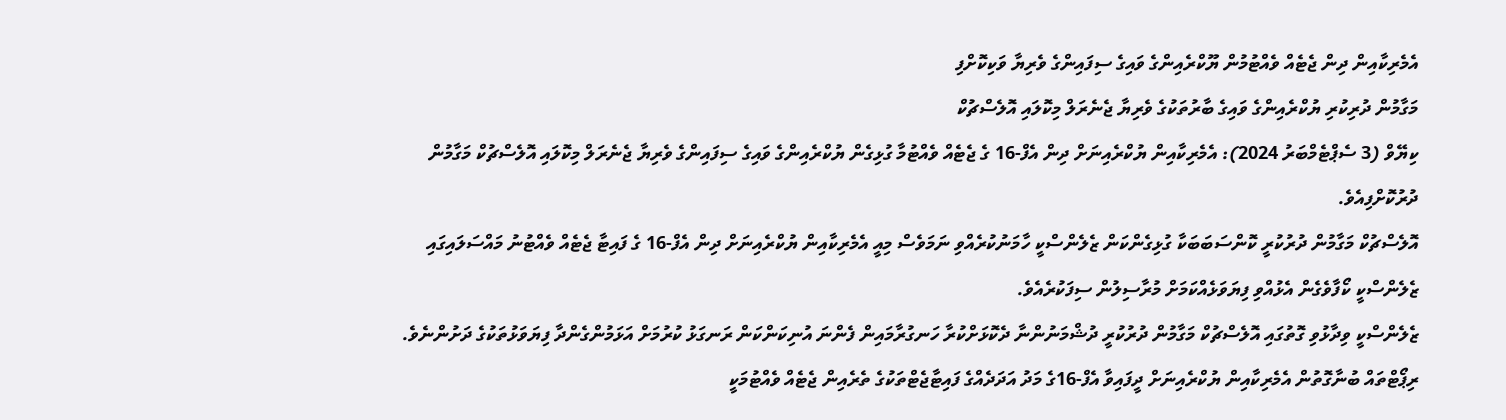އެމެރިކާއިން ދިން ޖެޓެއް ވެއްޓުމުން ޔޫކްރެއިންގެ ވައިގެ ސިފައިންގެ ވެރިޔާ ވަކިކޮށްފި
މަގާމުން ދުރިކުރި ޔުކްރެއިންގެ ވައިގެ ބާރުތަކުގެ ވެރިޔާ ޖެނެރަލް މިކޮލައި އޮލެސްޗުކް
ކިޔޭވް (3 ސެޕްޓެމްބަރު 2024): އެމެރިކާއިން ޔުކްރެއިނަށް ދިން އެފް-16 ގެ ޖެޓެއް ވެއްޓުމާ ގުޅިގެން ޔުކްރެއިންގެ ވައިގެ ސިފައިންގެ ވެރިޔާ ޖެނެރަލް މިކޮލައި އޮލެސްޗުކް މަގާމުން ދުރުކޮށްފިއެވެ.
އޮލެސްޗުކް މަގާމުން ދުރުކުރީ ކޮންސަބަބަކާ ގުޅިގެންކަން ޒެލެންސްކީ ހާމަނުކުރެއްވި ނަމަވެސް މިއީ އެމެރިކާއިން ޔުކްރެއިނަށް ދިން އެފް-16 ގެ ފައިޓާ ޖެޓެއް ވެއްޓުނު މައްސަލައިގައި ޒެލެންސްކީ ކޯފާވެގެން އެޅުއްވި ފިޔަވަޅެއްކަމަށް މުރާސިލުން ސިފަކުރެއެވެ.
ޒެލެންސްކީ ވިދާޅުވި ގޮތުގައި އޮލެސްޗުކް މަގާމުން ދުރުކުރީ ދުޝްމަނުންނާ ދެކޮޅަށްކުރާ ހަނގުރާމައިން ފެންނަ އުނިކަންކަން ރަނގަޅު ކުރުމަށް އަޅަމުންގެންދާ ފިޔަވަޅުތަކުގެ ދަށުންނެވެ.
ރިޕޯޓްތައް ބުނާގޮތުން އެމެރިކާއިން ޔުކްރެއިނަށް ދީފައިވާ އެފް-16ގެ މަދު އަދަދެއްގެ ފައިޓާޖެޓްތަކުގެ ތެރެއިން ޖެޓެއް ވެއްޓުމަކީ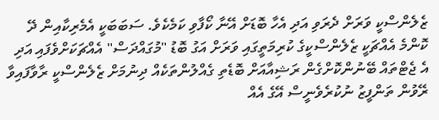ޒެލެންސްކީ ވަރަށް ދެރަވި އަދި އެހާ ބޮޑަށް އޭނާ ކޯފާވި ކަމެކެވެ. ސަބަބަކީ އެމެރިކާއިން ދޭ ކޮންމެ އެއްޗަކީ ޒެލެންސްކީގެ ކުރިމަތީގައި ވަރަށް އަގު ބޮޑު "މުގައްދަސް" އެއްޗަކަށްވެފައި އަދި އެ ޖެޓްތައް ބޭނުންކޮށްގެން ރަޝިއާއަށް ބޮޑެތި ގެއްލުންތަކެއް ދިނުމަށް ޒެލެންސްކީ ރާވާފައިވާ ރޭވުން ތަންފީޒު ނުކުރެވެނީސް އޭގެ އެއް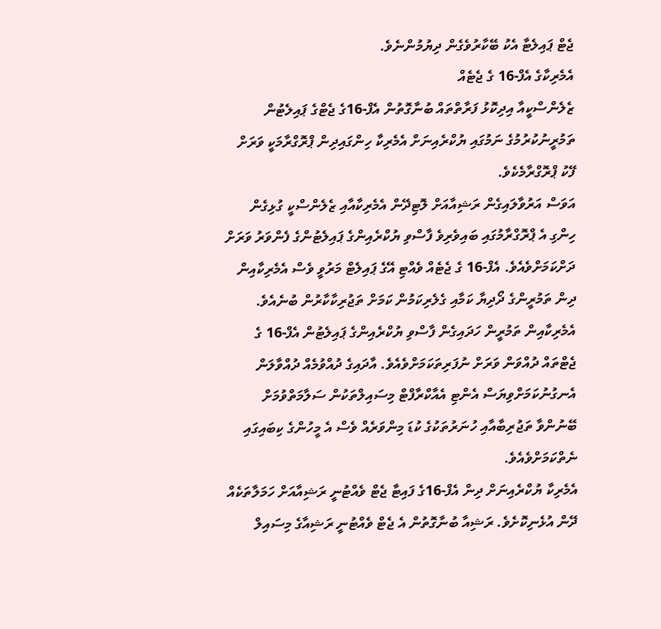ޖެޓް ޕައިލެޓާ އެކު ބޭކާރުވެގެން ދިޔުމުންނެވެ.
އެމެރިކާގެ އެފް-16 ގެ ޖެޓެއް
ޒެލެންސްކީއާ އިދިކޮޅު ފަރާތްތައް ބުނާގޮތުން އެފް-16ގެ ޖެޓްގެ ޕައިލެޓުން ތަމުރީނުކުރުމުގެ ނަމުގައި ޔުކްރެއިނަށް އެމެރިކާ ހިންގައިދިން ޕްރޮގްރާމަކީ ވަރަށް ފޭކު ޕްރޮގްރާމެކެވެ.
އަވަސް އަރުވާލައިގެން ރަޝިއާއަށް ލޮޓިދޭން އެމެރިކާއާއި ޒެލެންސްކީ ގުޅިގެން ހިންގި އެ ޕްރޮގްރާމުގައި ބައިވެރިވެ ފާސްވި ޔުކްރެއިންގެ ޕައިލެޓުންގެ ފެންވަރު ވަރަށް ދަށްކަމަށްވެއެވެ. އެފް-16 ގެ ޖެޓެއް ވެއްޓި އޭގެ ޕައިލެޓް މަރުވީ ވެސް އެމެރިކާއިން ދިން ތަމުރީންގެ ދޯދިޔާ ކަމާއި ގެލެރިކަމުން ކަމަށް ތަޖުރިކާކާރުން ބުނެއެވެ.
އެމެރިކާއިން ތަމުރީން ހަދައިގެން ފާސްވި ޔުކްރެއިންގެ ޕައިލެޓުން އެފް-16 ގެ ޖެޓްތައް ދުއްވަން ވަރަށް ނުފަރިތަކަމަށްވެއެވެ. އާދައިގެ ދުއްވުމެއް ދުއްވާލަން އެނގުނުކަމަށްވިޔަސް އެންޓި އެއާކްރާފްޓް މިސައިލްތަކުން ސަލާމަތްވުމަށް ބޭނުންވާ ތަޖުރިބާއާއި ހުނަރުތަކުގެ ކުޑަ މިންވަރެއް ވެސް އެ މީހުންގެ ކިބައިގައި ނެތްކަމަށްވެއެވެ.
އެމެރިކާ ޔުކްރެއިނަށް ދިން އެފް-16ގެ ފައިޓާ ޖެޓް ވެއްޓުނީ ރަޝިއާއަށް ހަމަލާތަކެއް ދޭން އުޅެނިކޮށެވެ. ރަޝިއާ ބުނާގޮތުން އެ ޖެޓް ވެއްޓުނީ ރަޝިއާގެ މިސައިލް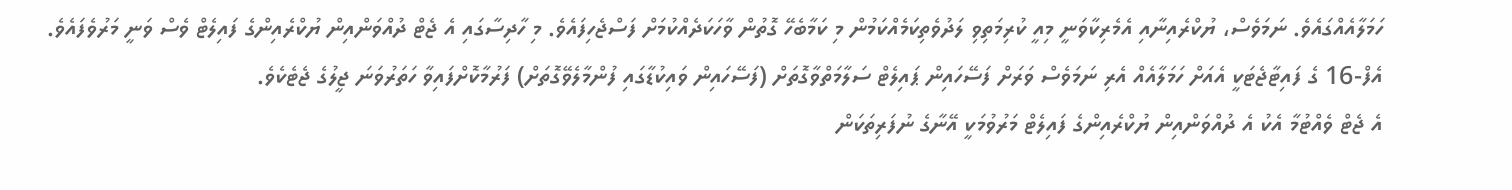ހަމަލާއެއްގައެވެ. ނަމަވެސް، ޔުކްރެއިނާއި އެމެރިކާވަނީ މިއީ ކުރިމަތިވި ލަދުވެތިކަމެއްކަމުން މި ކަމާބެހޭ ގޮތުން ވާހަކަދެއްކުމަށް ފަސްޖެހިފައެވެ. މި ހާދިސާގައި އެ ޖެޓް ދުއްވަންއިން ޔުކްރެއިންގެ ފައިލެޓް ވެސް ވަނީ މަރުވެފައެވެ.
އެފް-16 ގެ ފައިޓާޖެޓަކީ އެއަށް ހަމަލާއެއް އެރި ނަމަވެސް ވަރަށް ފަސޭހައިން ޕައިލެޓް ސަލާމަތްވާގޮތަށް (ފަސޭހައިން ވައިކުޑާގައި ފުންމާލެވޭގޮތަށް) ފަރުމާކޮށްފައިވާ ހަތަރުވަނަ ޖީލުގެ ޖެޓެކެވެ.
އެ ޖެޓް ވެއްޓުމާ އެކު އެ ދުއްވަންއިން ޔުކްރެއިންގެ ފައިލެޓް މަރުވުމަކީ އޭނާގެ ނުފަރިތަކަން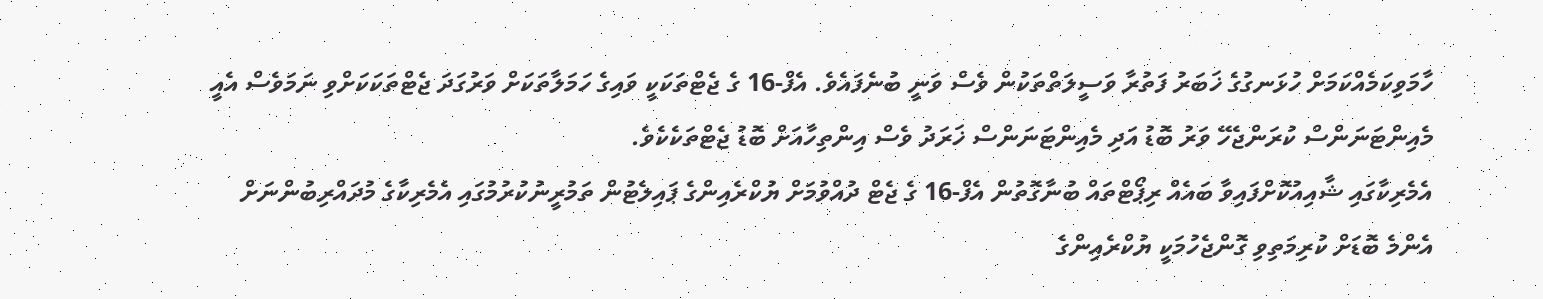ހާމަވިކަމެއްކަމަށް ހުޅަނގުގެ ޚަބަރު ފަތުރާ ވަސީލަތްތަކުން ވެސް ވަނީ ބުނެފައެވެ. އެފް-16 ގެ ޖެޓްތަކަކީ ވައިގެ ހަމަލާތަކަށް ވަރުގަދަ ޖެޓްތަކަކަށްވި ނަމަވެސް އެއީ މެއިންޓަނަންސް ކުރަންޖެހޭ ވަރު ބޮޑު އަދި މެއިންޓަނަންސް ޚަރަދު ވެސް އިންތިހާއަށް ބޮޑު ޖެޓްތަކެކެވެ.
އެމެރިކާގައި ޝާއިއުކޮށްފައިވާ ބައެއް ރިޕޯޓްތައް ބުނާގޮތުން އެފް-16 ގެ ޖެޓް ދުއްވުމަށް ޔުކްރެއިންގެ ޕައިލެޓުން ތަމުރީނުކުރުމުގައި އެމެރިކާގެ މުދައްރިބުންނަށް އެންމެ ބޮޑަށް ކުރިމަތިވި ގޮންޖެހުމަކީ ޔުކްރެއިންގެ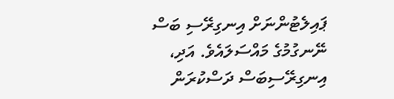ޕައިލެޓުންނަށް އިނގިރޭސި ބަސް ނޭނގުމުގެ މައްސަލައެވެ. އަދި، އިނގިރޭސިބަސް ދަސްކުރަން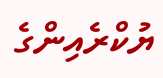ޔުކްރެއިންގެ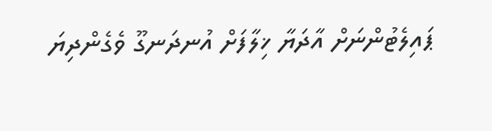ޕައިލެޓުންނަށް އާދަޔާ ޚިލާފަށް އުނދަނގޫ ވެގެންދިޔަ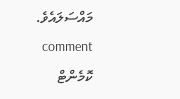މައްސަލައެވެ.
comment ކޮމެންޓް